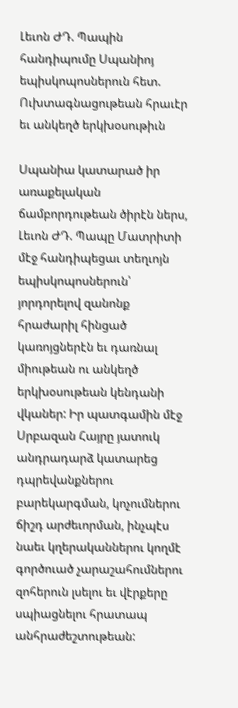Լեւոն ԺԴ. Պապին հանդիպումը Սպանիոյ եպիսկոպոսներուն հետ. Ուխտագնացութեան հրաւէր եւ անկեղծ երկխօսութիւն

Սպանիա կատարած իր առաքելական ճամբորդութեան ծիրէն ներս, Լեւոն ԺԴ. Պապը Մատրիտի մէջ հանդիպեցաւ տեղւոյն եպիսկոպոսներուն՝ յորդորելով զանոնք հրաժարիլ հինցած կառոյցներէն եւ դառնալ միութեան ու անկեղծ երկխօսութեան կենդանի վկաներ: Իր պատգամին մէջ Սրբազան Հայրը յատուկ անդրադարձ կատարեց դպրեվանքներու բարեկարգման, կոչումներու ճիշդ արժեւորման, ինչպէս նաեւ կղերականներու կողմէ գործուած չարաշահումներու զոհերուն լսելու եւ վէրքերը սպիացնելու հրատապ անհրաժեշտութեան: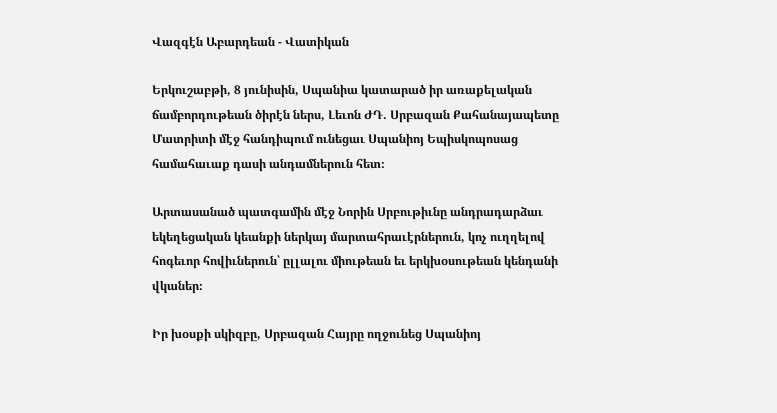Վազգէն Աբարդեան - Վատիկան

Երկուշաբթի, 8 յունիսին, Սպանիա կատարած իր առաքելական ճամբորդութեան ծիրէն ներս, Լեւոն ԺԴ. Սրբազան Քահանայապետը Մատրիտի մէջ հանդիպում ունեցաւ Սպանիոյ Եպիսկոպոսաց համահաւաք դասի անդամներուն հետ։

Արտասանած պատգամին մէջ Նորին Սրբութիւնը անդրադարձաւ եկեղեցական կեանքի ներկայ մարտահրաւէրներուն, կոչ ուղղելով հոգեւոր հովիւներուն՝ ըլլալու միութեան եւ երկխօսութեան կենդանի վկաներ։

Իր խօսքի սկիզբը, Սրբազան Հայրը ողջունեց Սպանիոյ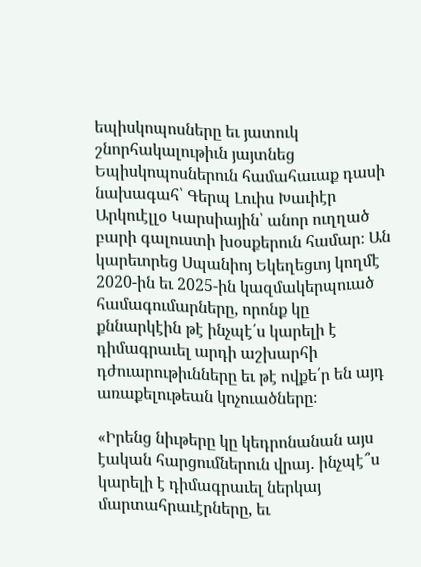եպիսկոպոսները եւ յատուկ շնորհակալութիւն յայտնեց Եպիսկոպոսներուն համահաւաք դասի նախագահ՝ Գերպ Լուիս Խաւիէր Արկուէլլօ Կարսիային՝ անոր ուղղած բարի գալուստի խօսքերուն համար։ Ան կարեւորեց Սպանիոյ Եկեղեցւոյ կողմէ 2020-ին եւ 2025-ին կազմակերպուած համագումարները, որոնք կը քննարկէին թէ ինչպէ՛ս կարելի է դիմագրաւել արդի աշխարհի դժուարութիւնները եւ թէ ովքե՛ր են այդ առաքելութեան կոչուածները։

«Իրենց նիւթերը կը կեդրոնանան այս էական հարցումներուն վրայ․ ինչպէ՞ս կարելի է դիմագրաւել ներկայ մարտահրաւէրները, եւ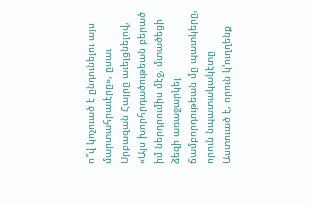ո՞վ կոչուած է ընդունելու այս մարտահրաւէրը», ըսաւ Սրբազան Հայրը աւելցնելով, «Այս խորհրդածութեան բերած իմ ներդրումիս մէջ, մտածեցի ձեզի առաջարկել ճամբորդութեան մը պատկերը, որուն նպատակակէտը Աստուած է, որուն կ՚ուղղենք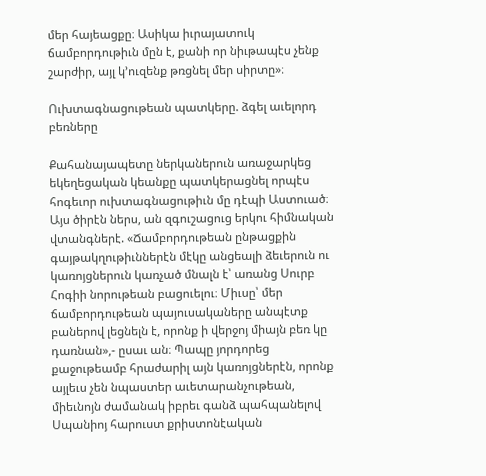մեր հայեացքը։ Ասիկա իւրայատուկ ճամբորդութիւն մըն է, քանի որ նիւթապէս չենք շարժիր, այլ կ՚ուզենք թռցնել մեր սիրտը»։

Ուխտագնացութեան պատկերը. ձգել աւելորդ բեռները

Քահանայապետը ներկաներուն առաջարկեց եկեղեցական կեանքը պատկերացնել որպէս հոգեւոր ուխտագնացութիւն մը դէպի Աստուած։ Այս ծիրէն ներս, ան զգուշացուց երկու հիմնական վտանգներէ. «Ճամբորդութեան ընթացքին գայթակղութիւններէն մէկը անցեալի ձեւերուն ու կառոյցներուն կառչած մնալն է՝ առանց Սուրբ Հոգիի նորութեան բացուելու։ Միւսը՝ մեր ճամբորդութեան պայուսակաները անպէտք բաներով լեցնելն է, որոնք ի վերջոյ միայն բեռ կը դառնան»,- ըսաւ ան։ Պապը յորդորեց քաջութեամբ հրաժարիլ այն կառոյցներէն, որոնք այլեւս չեն նպաստեր աւետարանչութեան, միեւնոյն ժամանակ իբրեւ գանձ պահպանելով Սպանիոյ հարուստ քրիստոնէական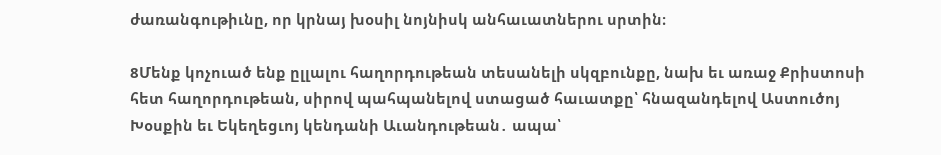ժառանգութիւնը, որ կրնայ խօսիլ նոյնիսկ անհաւատներու սրտին։

8Մենք կոչուած ենք ըլլալու հաղորդութեան տեսանելի սկզբունքը, նախ եւ առաջ Քրիստոսի հետ հաղորդութեան, սիրով պահպանելով ստացած հաւատքը՝ հնազանդելով Աստուծոյ Խօսքին եւ Եկեղեցւոյ կենդանի Աւանդութեան․ ապա՝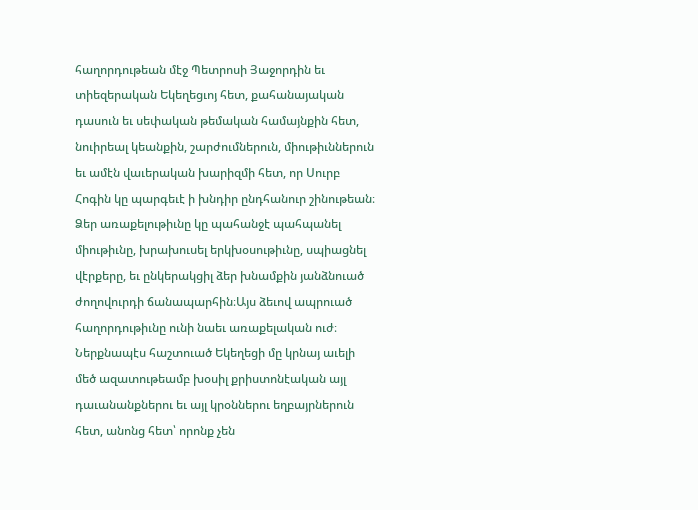հաղորդութեան մէջ Պետրոսի Յաջորդին եւ տիեզերական Եկեղեցւոյ հետ, քահանայական դասուն եւ սեփական թեմական համայնքին հետ, նուիրեալ կեանքին, շարժումներուն, միութիւններուն եւ ամէն վաւերական խարիզմի հետ, որ Սուրբ Հոգին կը պարգեւէ ի խնդիր ընդհանուր շինութեան։ Ձեր առաքելութիւնը կը պահանջէ պահպանել միութիւնը, խրախուսել երկխօսութիւնը, սպիացնել վէրքերը, եւ ընկերակցիլ ձեր խնամքին յանձնուած ժողովուրդի ճանապարհին։Այս ձեւով ապրուած հաղորդութիւնը ունի նաեւ առաքելական ուժ։ Ներքնապէս հաշտուած Եկեղեցի մը կրնայ աւելի մեծ ազատութեամբ խօսիլ քրիստոնէական այլ դաւանանքներու եւ այլ կրօններու եղբայրներուն հետ, անոնց հետ՝ որոնք չեն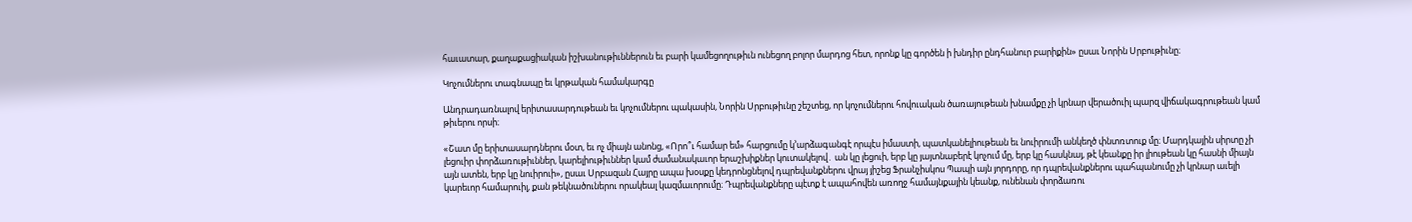հաւատար, քաղաքացիական իշխանութիւններուն եւ բարի կամեցողութիւն ունեցող բոլոր մարդոց հետ, որոնք կը գործեն ի խնդիր ընդհանուր բարիքին» ըսաւ Նորին Սրբութիւնը։

Կոչումներու տագնապը եւ կրթական համակարգը

Անդրադառնալով երիտասարդութեան եւ կոչումներու պակասին, Նորին Սրբութիւնը շեշտեց, որ կոչումներու հովուական ծառայութեան խնամքը չի կրնար վերածուիլ պարզ վիճակագրութեան կամ թիւերու որսի։

«Շատ մը երիտասարդներու մօտ, եւ ոչ միայն անոնց, «Որո՞ւ համար եմ» հարցումը կ՚արձագանգէ որպէս իմաստի, պատկանելիութեան եւ նուիրումի անկեղծ փնտռտուք մը։ Մարդկային սիրտը չի լեցուիր փորձառութիւններ, կարելիութիւններ կամ ժամանակաւոր երաշխիքներ կուտակելով․ ան կը լեցուի, երբ կը յայտնաբերէ կոչում մը, երբ կը հասկնայ, թէ կեանքը իր լիութեան կը հասնի միայն այն ատեն, երբ կը նուիրուի», ըսաւ Սրբազան Հայրը ապա խօսքը կեդրոնցնելով դպրեվանքներու վրայ յիշեց Ֆրանչիսկոս Պապի այն յորդորը, որ դպրեվանքներու պահպանումը չի կրնար աւելի կարեւոր համարուիլ, քան թեկնածուներու որակեալ կազմաւորումը։ Դպրեվանքները պէտք է ապահովեն առողջ համայնքային կեանք, ունենան փորձառու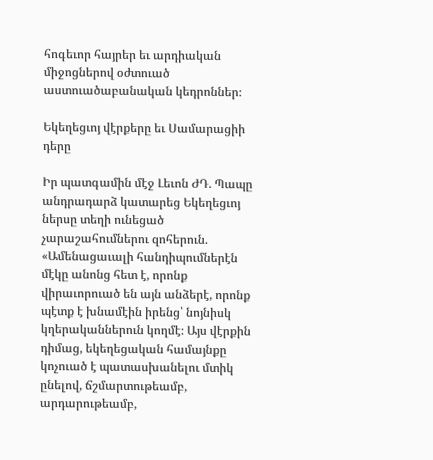հոգեւոր հայրեր եւ արդիական միջոցներով օժտուած աստուածաբանական կեդրոններ։

Եկեղեցւոյ վէրքերը եւ Սամարացիի դերը

Իր պատգամին մէջ Լեւոն ԺԴ. Պապը անդրադարձ կատարեց Եկեղեցւոյ ներսը տեղի ունեցած չարաշահումներու զոհերուն. «Ամենացաւալի հանդիպումներէն մէկը անոնց հետ է, որոնք վիրաւորուած են այն անձերէ, որոնք պէտք է խնամէին իրենց՝ նոյնիսկ կղերականներուն կողմէ։ Այս վէրքին դիմաց, եկեղեցական համայնքը կոչուած է պատասխանելու մտիկ ընելով, ճշմարտութեամբ, արդարութեամբ,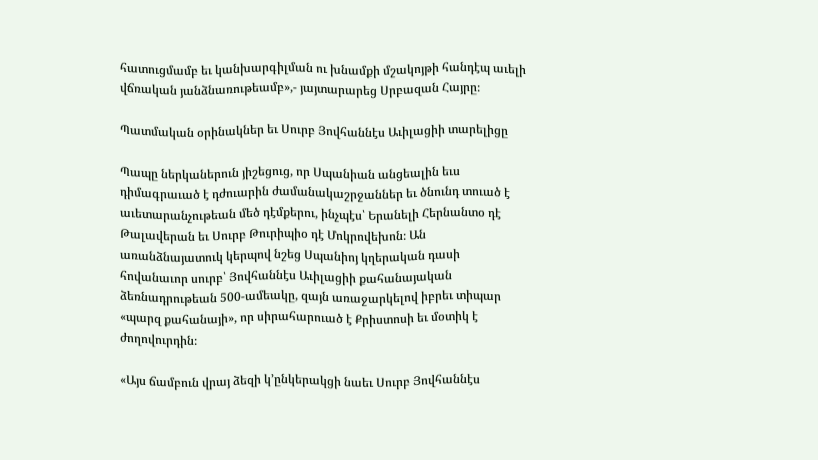հատուցմամբ եւ կանխարգիլման ու խնամքի մշակոյթի հանդէպ աւելի վճռական յանձնառութեամբ»,- յայտարարեց Սրբազան Հայրը։

Պատմական օրինակներ եւ Սուրբ Յովհաննէս Աւիլացիի տարելիցը

Պապը ներկաներուն յիշեցուց, որ Սպանիան անցեալին եւս դիմագրաւած է դժուարին ժամանակաշրջաններ եւ ծնունդ տուած է աւետարանչութեան մեծ դէմքերու, ինչպէս՝ Երանելի Հերնանտօ դէ Թալավերան եւ Սուրբ Թուրիպիօ դէ Մոկրովեխոն։ Ան առանձնայատուկ կերպով նշեց Սպանիոյ կղերական դասի հովանաւոր սուրբ՝ Յովհաննէս Աւիլացիի քահանայական ձեռնադրութեան 500-ամեակը, զայն առաջարկելով իբրեւ տիպար «պարզ քահանայի», որ սիրահարուած է Քրիստոսի եւ մօտիկ է ժողովուրդին։

«Այս ճամբուն վրայ ձեզի կ՚ընկերակցի նաեւ Սուրբ Յովհաննէս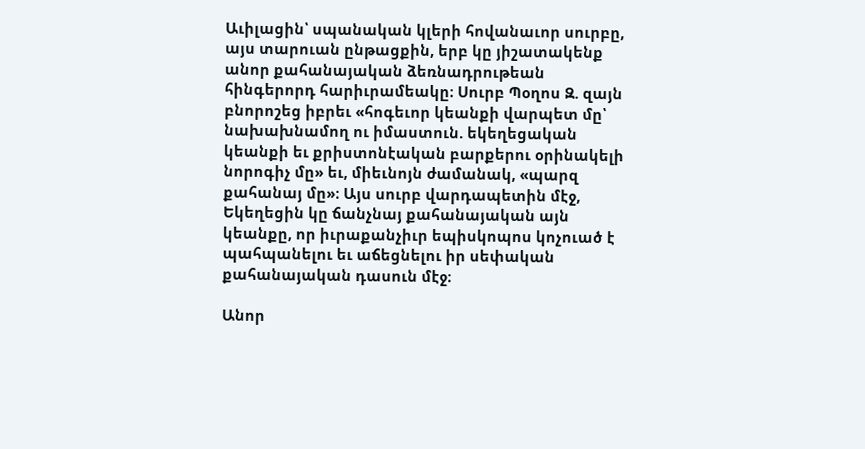Աւիլացին՝ սպանական կլերի հովանաւոր սուրբը, այս տարուան ընթացքին, երբ կը յիշատակենք անոր քահանայական ձեռնադրութեան հինգերորդ հարիւրամեակը։ Սուրբ Պօղոս Զ. զայն բնորոշեց իբրեւ «հոգեւոր կեանքի վարպետ մը՝ նախախնամող ու իմաստուն. եկեղեցական կեանքի եւ քրիստոնէական բարքերու օրինակելի նորոգիչ մը» եւ, միեւնոյն ժամանակ, «պարզ քահանայ մը»։ Այս սուրբ վարդապետին մէջ, Եկեղեցին կը ճանչնայ քահանայական այն կեանքը, որ իւրաքանչիւր եպիսկոպոս կոչուած է պահպանելու եւ աճեցնելու իր սեփական քահանայական դասուն մէջ։

Անոր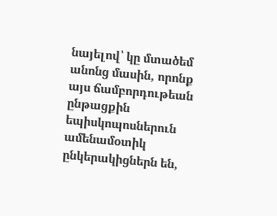նայելով՝ կը մտածեմ անոնց մասին, որոնք այս ճամբորդութեան ընթացքին եպիսկոպոսներուն ամենամօտիկ ընկերակիցներն են,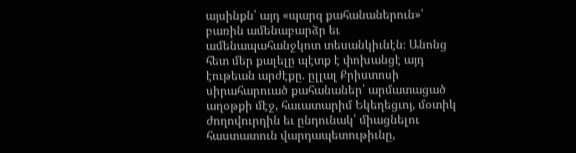այսինքն՝ այդ «պարզ քահանաներուն»՝ բառին ամենաբարձր եւ ամենապահանջկոտ տեսանկիւնէն։ Անոնց հետ մեր քալելը պէտք է փոխանցէ այդ էութեան արժէքը. ըլլալ Քրիստոսի սիրահարուած քահանաներ՝ արմատացած աղօթքի մէջ, հաւատարիմ Եկեղեցւոյ, մօտիկ ժողովուրդին եւ ընդունակ՝ միացնելու հաստատուն վարդապետութիւնը,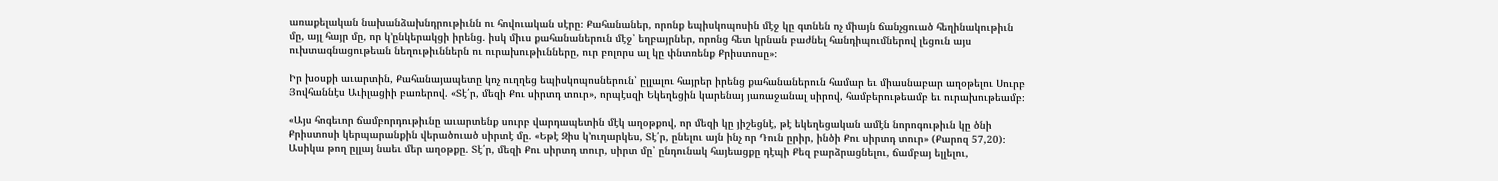առաքելական նախանձախնդրութիւնն ու հովուական սէրը։ Քահանաներ, որոնք եպիսկոպոսին մէջ կը գտնեն ոչ միայն ճանչցուած հեղինակութիւն մը, այլ հայր մը, որ կ՚ընկերակցի իրենց. իսկ միւս քահանաներուն մէջ՝ եղբայրներ, որոնց հետ կրնան բաժնել հանդիպումներով լեցուն այս ուխտագնացութեան նեղութիւններն ու ուրախութիւնները, ուր բոլորս ալ կը փնտռենք Քրիստոսը»։

Իր խօսքի աւարտին, Քահանայապետը կոչ ուղղեց եպիսկոպոսներուն՝ ըլլալու հայրեր իրենց քահանաներուն համար եւ միասնաբար աղօթելու Սուրբ Յովհաննէս Աւիլացիի բառերով. «Տէ՛ր, մեզի Քու սիրտդ տուր», որպէսզի Եկեղեցին կարենայ յառաջանալ սիրով, համբերութեամբ եւ ուրախութեամբ։

«Այս հոգեւոր ճամբորդութիւնը աւարտենք սուրբ վարդապետին մէկ աղօթքով, որ մեզի կը յիշեցնէ, թէ եկեղեցական ամէն նորոգութիւն կը ծնի Քրիստոսի կերպարանքին վերածուած սիրտէ մը. «Եթէ Զիս կ՚ուղարկես, Տէ՛ր, ընելու այն ինչ որ Դուն ըրիր, ինծի Քու սիրտդ տուր» (Քարոզ 57,20)։ Ասիկա թող ըլլայ նաեւ մեր աղօթքը. Տէ՛ր, մեզի Քու սիրտդ տուր, սիրտ մը՝ ընդունակ հայեացքը դէպի Քեզ բարձրացնելու, ճամբայ ելլելու,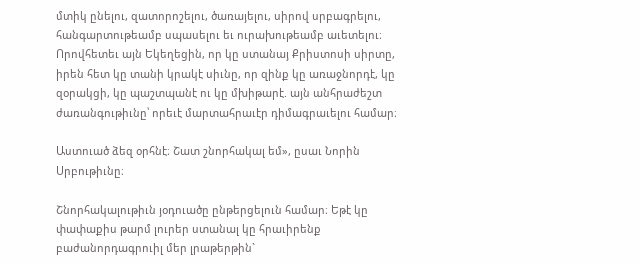մտիկ ընելու, զատորոշելու, ծառայելու, սիրով սրբագրելու, հանգարտութեամբ սպասելու եւ ուրախութեամբ աւետելու։ Որովհետեւ այն Եկեղեցին, որ կը ստանայ Քրիստոսի սիրտը, իրեն հետ կը տանի կրակէ սիւնը, որ զինք կը առաջնորդէ, կը զօրակցի, կը պաշտպանէ ու կը մխիթարէ. այն անհրաժեշտ ժառանգութիւնը՝ որեւէ մարտահրաւէր դիմագրաւելու համար։

Աստուած ձեզ օրհնէ։ Շատ շնորհակալ եմ», ըսաւ Նորին Սրբութիւնը։

Շնորհակալութիւն յօդուածը ընթերցելուն համար։ Եթէ կը փափաքիս թարմ լուրեր ստանալ կը հրաւիրենք բաժանորդագրուիլ մեր լրաթերթին`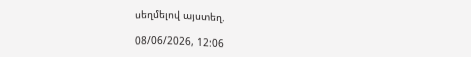սեղմելով այստեղ.

08/06/2026, 12:06